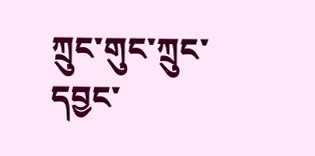ཀྲུང་གུང་ཀྲུང་དབྱང་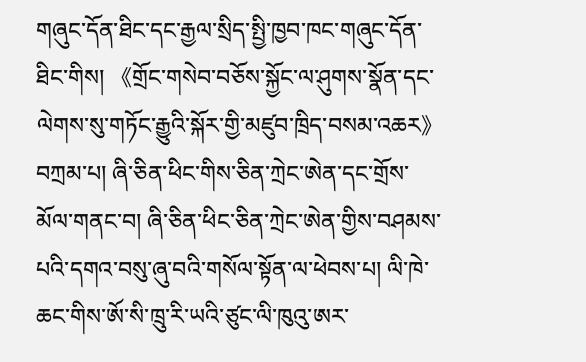གཞུང་དོན་ཐིང་དང་རྒྱལ་སྲིད་སྤྱི་ཁྱབ་ཁང་གཞུང་དོན་ཐིང་གིས། 《གྲོང་གསེབ་བཅོས་སྐྱོང་ལ་ཤུགས་སྣོན་དང་ལེགས་སུ་གཏོང་རྒྱུའི་སྐོར་གྱི་མཛུབ་ཁྲིད་བསམ་འཆར》བཀྲམ་པ། ཞི་ཅིན་ཕིང་གིས་ཅིན་ཀྲེང་ཨེན་དང་གྲོས་མོལ་གནང་བ། ཞི་ཅིན་ཕིང་ཅིན་ཀྲེང་ཨེན་གྱིས་བཤམས་པའི་དགའ་བསུ་ཞུ་བའི་གསོལ་སྟོན་ལ་ཕེབས་པ། ལི་ཁེ་ཆང་གིས་ཨོ་སི་ཁྲུ་རི་ཡའི་ཙུང་ལི་ཁུའུ་ཨར་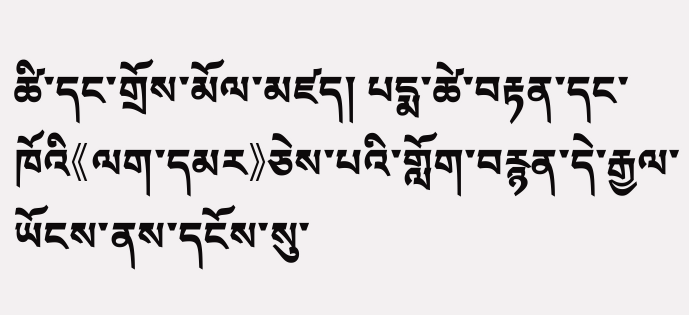ཚི་དང་གྲོས་མོལ་མཛད། པདྨ་ཚེ་བརྟན་དང་ཁོའི《ལག་དམར》ཅེས་པའི་གློག་བརྙན་དེ་རྒྱལ་ཡོངས་ནས་དངོས་སུ་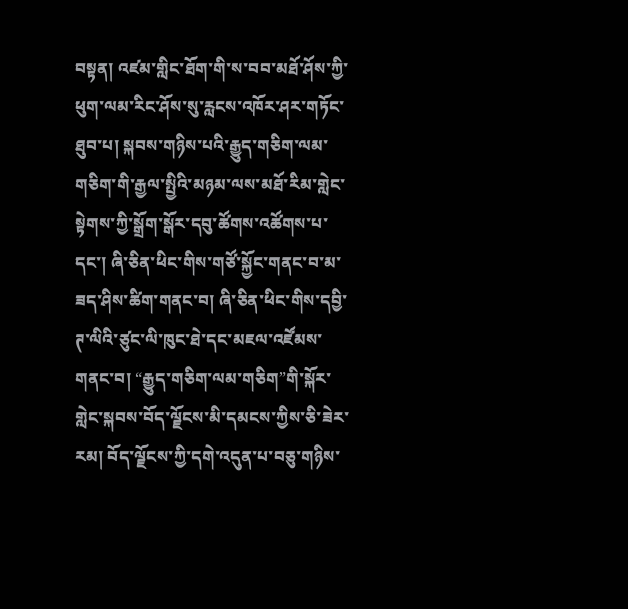བསྟན། འཛམ་གླིང་ཐོག་གི་ས་བབ་མཐོ་ཤོས་ཀྱི་ཕུག་ལམ་རིང་ཤོས་སུ་རླངས་འཁོར་ཤར་གཏོང་ཐུབ་པ། སྐབས་གཉིས་པའི་རྒྱུད་གཅིག་ལམ་གཅིག་གི་རྒྱལ་སྤྱིའི་མཉམ་ལས་མཐོ་རིམ་གླེང་སྟེགས་ཀྱི་སྒྲོག་སྒོར་དབུ་ཚོགས་འཚོགས་པ་དང་། ཞི་ཅིན་ཕིང་གིས་གཙོ་སྐྱོང་གནང་བ་མ་ཟད་ཤིས་ཚིག་གནང་བ། ཞི་ཅིན་ཕིང་གིས་དབྱི་ཊ་ལིའི་ཙུང་ལི་ཁུང་ཐེ་དང་མཇལ་འཛོམས་གནང་བ། “རྒྱུད་གཅིག་ལམ་གཅིག”གི་སྐོར་གླེང་སྐབས་བོད་ལྗོངས་མི་དམངས་ཀྱིས་ཅི་ཟེར་རམ། བོད་ལྗོངས་ཀྱི་དགེ་འདུན་པ་བཅུ་གཉིས་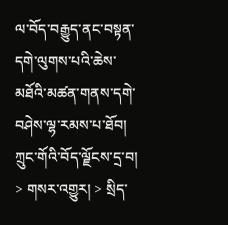ལ་བོད་བརྒྱུད་ནང་བསྟན་དགེ་ལུགས་པའི་ཆེས་མཐོའི་མཚན་གནས་དགེ་བཤེས་ལྷ་རམས་པ་ཐོབ།
ཀྲུང་གོའི་བོད་ལྗོངས་དྲ་བ། > གསར་འགྱུར། > སྲིད་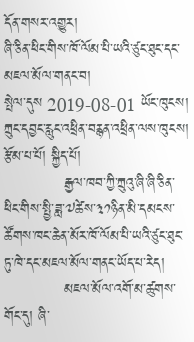དོན་གསར་འགྱུར།
ཞི་ཅིན་ཕིང་གིས་ཁོ་ལོམ་པི་ཡའི་ཙུང་ཐུང་དང་མཇལ་མོལ་གནང་བ།
སྤེལ་དུས 2019-08-01 ཡོང་ཁུངས། ཀྲུང་དབྱང་རླུང་འཕྲིན་བརྙན་འཕྲིན་ལས་ཁུངས། རྩོམ་པ་པོ། སྐྱིད་པོ།
            རྒྱལ་ཁབ་ཀྱི་ཀྲུའུ་ཞི་ཞི་ཅིན་ཕིང་གིས་སྤྱི་ཟླ་༧ཚེས་༣༡ཉིན་མི་དམངས་ཚོགས་ཁང་ཆེན་མོར་ཁོ་ལོམ་པི་ཡའི་ཙུང་ཐུང་ཏུ་ཁེ་དང་མཇལ་མོལ་གནང་ཡོད་པ་རེད།
            མཇལ་མོལ་འགོ་མ་ཚུགས་གོང་དུ། ཞི་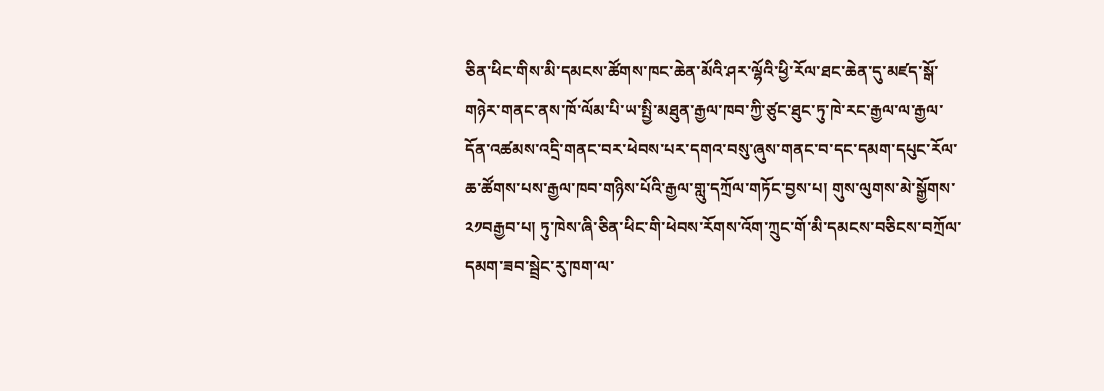ཅིན་ཕིང་གིས་མི་དམངས་ཚོགས་ཁང་ཆེན་མོའི་ཤར་ལྷོའི་ཕྱི་རོལ་ཐང་ཆེན་དུ་མཛད་སྒོ་གཉེར་གནང་ནས་ཁོ་ལོམ་པི་ཡ་སྤྱི་མཐུན་རྒྱལ་ཁབ་ཀྱི་ཙུང་ཐུང་ཏུ་ཁེ་རང་རྒྱལ་ལ་རྒྱལ་དོན་འཚམས་འདྲི་གནང་བར་ཕེབས་པར་དགའ་བསུ་ཞུས་གནང་བ་དང་དམག་དཔུང་རོལ་ཆ་ཚོགས་པས་རྒྱལ་ཁབ་གཉིས་པོའི་རྒྱལ་གླུ་དཀྲོལ་གཏོང་བྱས་པ། གུས་ལུགས་མེ་སྒྱོགས་༢༡བརྒྱབ་པ། ཏུ་ཁེས་ཞི་ཅིན་ཕིང་གི་ཕེབས་རོགས་འོག་ཀྲུང་གོ་མི་དམངས་བཅིངས་བཀྲོལ་དམག་ཟབ་སྦྲེང་རུ་ཁག་ལ་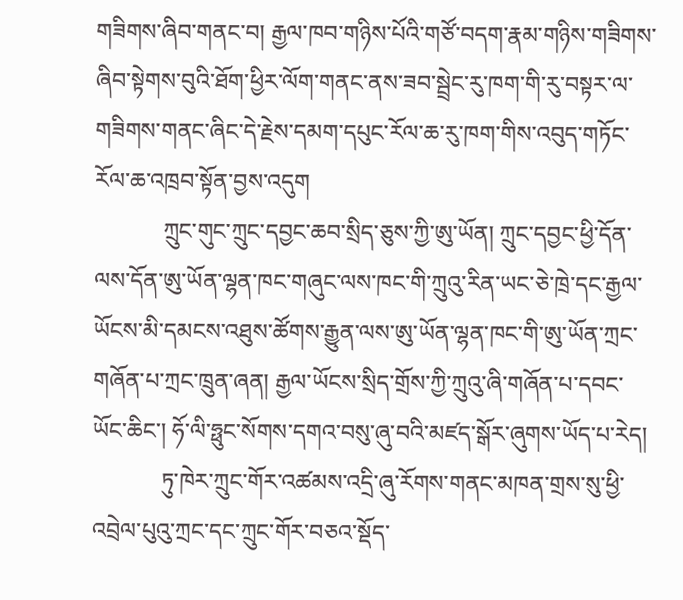གཟིགས་ཞིབ་གནང་བ། རྒྱལ་ཁབ་གཉིས་པོའི་གཙོ་བདག་རྣམ་གཉིས་གཟིགས་ཞིབ་སྟེགས་བུའི་ཐོག་ཕྱིར་ལོག་གནང་ནས་ཟབ་སྦྲེང་རུ་ཁག་གི་རུ་བསྟར་ལ་གཟིགས་གནང་ཞིང་དེ་རྗེས་དམག་དཔུང་རོལ་ཆ་རུ་ཁག་གིས་འབུད་གཏོང་རོལ་ཆ་འཁྲབ་སྟོན་བྱས་འདུག
            ཀྲུང་གུང་ཀྲུང་དབྱང་ཆབ་སྲིད་ཅུས་ཀྱི་ཨུ་ཡོན། ཀྲུང་དབྱང་ཕྱི་དོན་ལས་དོན་ཨུ་ཡོན་ལྷན་ཁང་གཞུང་ལས་ཁང་གི་ཀྲུའུ་རིན་ཡང་ཅེ་ཁྲེ་དང་རྒྱལ་ཡོངས་མི་དམངས་འཐུས་ཚོགས་རྒྱུན་ལས་ཨུ་ཡོན་ལྷན་ཁང་གི་ཨུ་ཡོན་ཀྲང་གཞོན་པ་ཀྲང་ཁྲུན་ཞན། རྒྱལ་ཡོངས་སྲིད་གྲོས་ཀྱི་ཀྲུའུ་ཞི་གཞོན་པ་དབང་ཡོང་ཆིང་། ཧོ་ལི་ཧྥུང་སོགས་དགའ་བསུ་ཞུ་བའི་མཛད་སྒོར་ཞུགས་ཡོད་པ་རེད།
            ཏུ་ཁེར་ཀྲུང་གོར་འཚམས་འདྲི་ཞུ་རོགས་གནང་མཁན་གྲས་སུ་ཕྱི་འབྲེལ་པུའུ་ཀྲང་དང་ཀྲུང་གོར་བཅའ་སྡོད་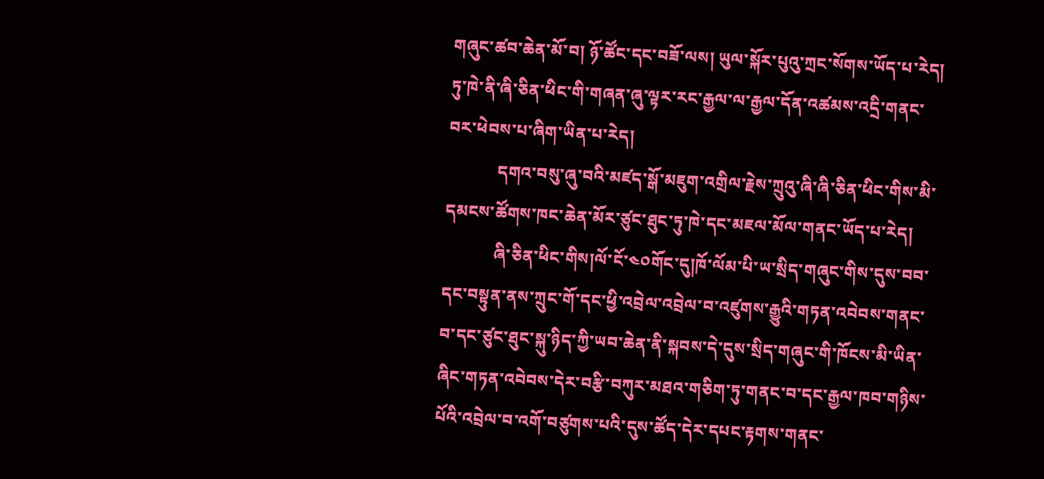གཞུང་ཚབ་ཆེན་མོ་བ། ཉོ་ཚོང་དང་བཟོ་ལས། ཡུལ་སྐོར་པུའུ་ཀྲང་སོགས་ཡོད་པ་རེད། ཏུ་ཁེ་ནི་ཞི་ཅིན་ཕིང་གི་གཞན་ཞུ་ལྟར་རང་རྒྱལ་ལ་རྒྱལ་དོན་འཚམས་འདྲི་གནང་བར་ཕེབས་པ་ཞིག་ཡིན་པ་རེད།
            དགའ་བསུ་ཞུ་བའི་མཛད་སྒོ་མཇུག་འགྲིལ་རྗེས་ཀྲུའུ་ཞི་ཞི་ཅིན་ཕིང་གིས་མི་དམངས་ཚོགས་ཁང་ཆེན་མོར་ཙུང་ཐུང་ཏུ་ཁེ་དང་མཇལ་མོལ་གནང་ཡོད་པ་རེད།
            ཞི་ཅིན་ཕིང་གིས།ལོ་ངོ་༤༠གོང་དུ།ཁོ་ལོམ་པི་ཡ་སྲིད་གཞུང་གིས་དུས་བབ་དང་བསྟུན་ནས་ཀྲུང་གོ་དང་ཕྱི་འབྲེལ་འབྲེལ་བ་འཛུགས་རྒྱུའི་གཏན་འབེབས་གནང་བ་དང་ཙུང་ཐུང་སྐུ་ཉིད་ཀྱི་ཡབ་ཆེན་ནི་སྐབས་དེ་དུས་སྲིད་གཞུང་གི་ཁོངས་མི་ཡིན་ཞིང་གཏན་འབེབས་དེར་བརྩི་བཀུར་མཐའ་གཅིག་ཏུ་གནང་བ་དང་རྒྱལ་ཁབ་གཉིས་པོའི་འབྲེལ་བ་འགོ་བཙུགས་པའི་དུས་ཚོད་དེར་དཔང་རྟགས་གནང་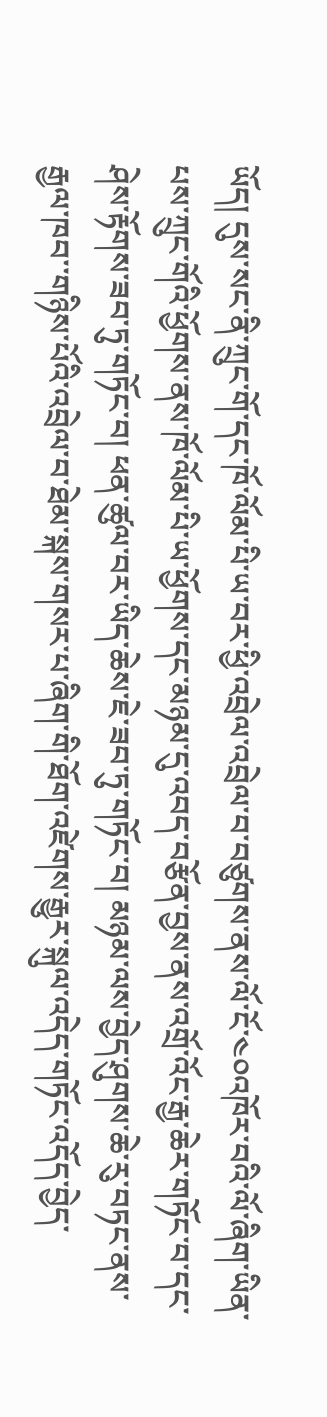ཡོད། དུས་སང་ནི་ཀྲུང་གོ་དང་ཁོ་ལོམ་པི་ཡ་བར་ཕྱི་འབྲེལ་འབྲེལ་བ་བཙུགས་ནས་ལོ་ངོ་༤༠འཁོར་བའི་ལོ་ཞིག་ཡིན་པས་ཀྲུང་གོའི་ཕྱོགས་ནས་ཁོ་ལོམ་པི་ཡ་ཕྱོགས་དང་མཉམ་དུ་འབད་བརྩོན་བྱས་ནས་འགྲོ་འོང་རྒྱ་ཆེར་གཏོང་བ་དང་ཤེས་རྟོགས་ཟབ་ཏུ་གཏོང་བ། ཕན་ཚུལ་བར་ཡིད་ཆེས་ཇེ་ཟབ་ཏུ་གཏོང་བ། མཉམ་ལས་བྱེད་ཤུགས་ཆེ་རུ་བཏང་ནས་རྒྱལ་ཁབ་་གཉིས་པོའི་འབྲེལ་བ་ཐེམ་སྐས་གསར་པ་ཞིག་གི་ཐོག་འཛེགས་རྒྱུར་སྐུལ་འདེད་གཏོང་འདོད་བྱེད་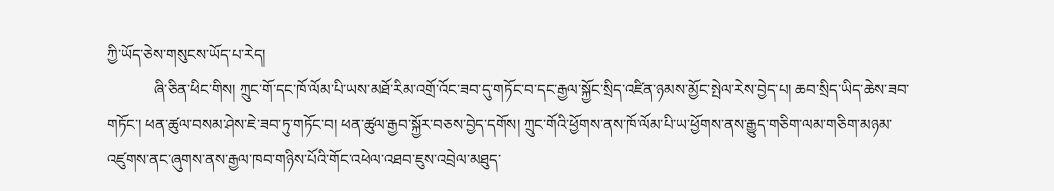ཀྱི་ཡོད་ཅེས་གསུངས་ཡོད་པ་རེད།
            ཞི་ཅིན་ཕིང་གིས། ཀྲུང་གོ་དང་ཁོ་ལོམ་པི་ཡས་མཐོ་རིམ་འགྲོ་འོང་ཟབ་དུ་གཏོང་བ་དང་རྒྱལ་སྐྱོང་སྲིད་འཛིན་ཉམས་མྱོང་སྤེལ་རེས་བྱེད་པ། ཆབ་སྲིད་ཡིད་ཆེས་ཟབ་གཏོང་། ཕན་ཚུལ་བསམ་ཤེས་ཇེ་ཟབ་ཏུ་གཏོང་བ། ཕན་ཚུལ་རྒྱབ་སྐྱོར་བཅས་བྱེད་དགོས། ཀྲུང་གོའི་ཕྱོགས་ནས་ཁོ་ལོམ་པི་ཡ་ཕྱོགས་ནས་རྒྱུད་གཅིག་ལམ་གཅིག་མཉམ་འཛུགས་ནང་ཞུགས་ནས་རྒྱལ་ཁབ་གཉིས་པོའི་གོང་འཕེལ་འཐབ་ཇུས་འབྲེལ་མཐུད་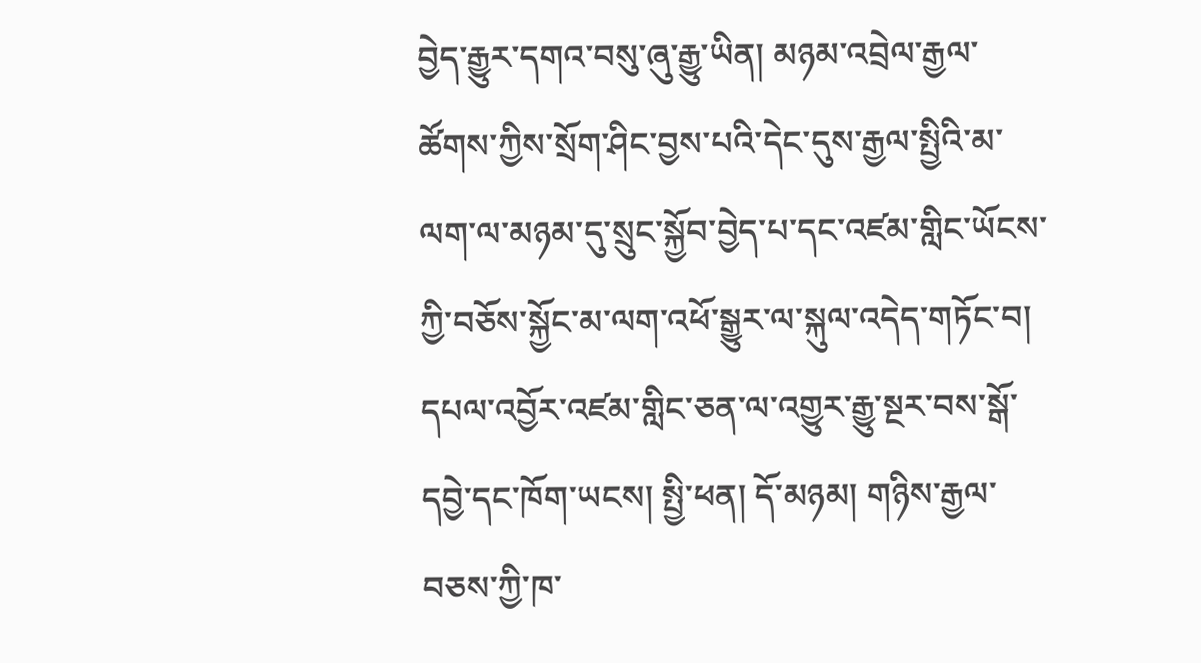བྱེད་རྒྱུར་དགའ་བསུ་ཞུ་རྒྱུ་ཡིན། མཉམ་འབྲེལ་རྒྱལ་ཚོགས་ཀྱིས་སྲོག་ཤིང་བྱས་པའི་དེང་དུས་རྒྱལ་སྤྱིའི་མ་ལག་ལ་མཉམ་དུ་སྲུང་སྐྱོབ་བྱེད་པ་དང་འཛམ་གླིང་ཡོངས་ཀྱི་བཅོས་སྐྱོང་མ་ལག་འཕོ་སྒྱུར་ལ་སྐུལ་འདེད་གཏོང་བ། དཔལ་འབྱོར་འཛམ་གླིང་ཅན་ལ་འགྱུར་རྒྱུ་སྔར་བས་སྒོ་དབྱེ་དང་ཁོག་ཡངས། སྤྱི་ཕན། དོ་མཉམ། གཉིས་རྒྱལ་བཅས་ཀྱི་ཁ་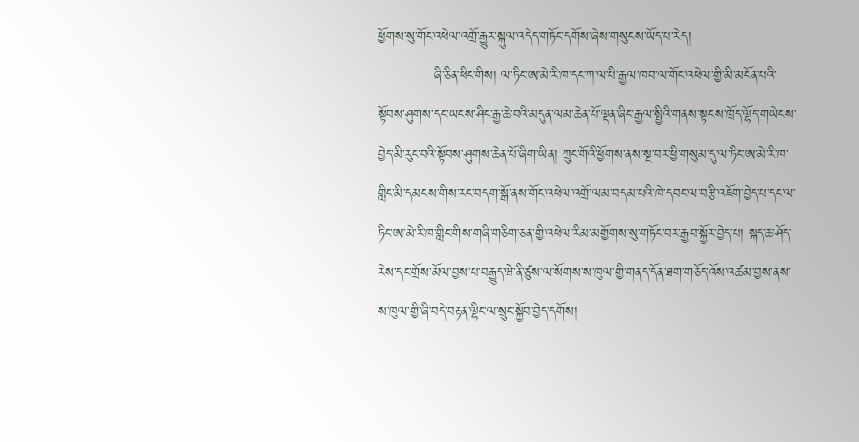ཕྱོགས་སུ་གོང་འཕེལ་འགྲོ་རྒྱུར་སྐུལ་འདེད་གཏོང་དགོས་ཞེས་གསུངས་ཡོད་པ་རེད།
            ཞི་ཅིན་ཕིང་གིས། ལ་ཏིང་ཨ་མེ་རི་ཁ་དང་ཀ་ལ་པི་རྒྱལ་ཁབ་ལ་གོང་འཕེལ་གྱི་མི་མངོན་པའི་སྟོབས་ཤུགས་དང་ཡངས་ཤིང་རྒྱ་ཆེ་བའི་མདུན་ལམ་ཆེན་པོ་ལྡན་ཞིང་རྒྱལ་སྤྱིའི་གནས་སྟངས་ཁྲོད་ལྷོད་གཡེངས་བྱེད་མི་རུང་བའི་སྟོབས་ཤུགས་ཆེན་པོ་ཞིག་ཡིན། ཀྲུང་གོའི་ཕྱོགས་ནས་སྔ་བར་ཕྱི་གསུམ་དུ་ལ་ཏིང་ཨ་མེ་རི་ཁ་གླིང་མི་དམངས་གིས་རང་བདག་སྒོ་ནས་གོང་འཕེལ་འགྲོ་ལམ་བདམ་པའི་ཁེ་དབང་ལ་བརྩི་འཇོག་བྱེད་པ་དང་ལ་ཏིང་ཨ་མེ་རི་ཁ་གླིང་གིས་གཞི་གཅིག་ཅན་གྱི་འཕེལ་རིམ་མགྱོགས་སུ་གཏོང་བར་རྒྱབ་སྐྱོར་བྱེད་པ། སྐད་ཆ་ཤོད་རེས་དང་གྲོས་མོལ་བྱས་པ་བརྒྱུད་ཝེ་ནི་ཙུས་ལ་སོགས་ས་ཁུལ་གྱི་གནད་དོན་ཐག་གཅོད་འོས་འཚམ་བྱས་ནས་ས་ཁུལ་གྱི་ཞི་བདེ་བརྟན་ལྷིང་ལ་སྲུང་སྐྱོབ་བྱེད་དགོས།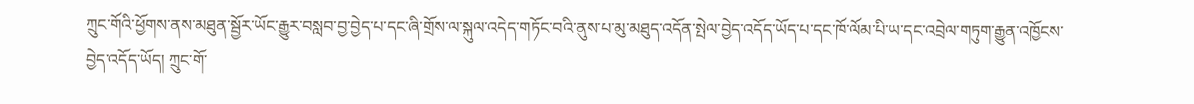ཀྲུང་གོའི་ཕྱོགས་ནས་མཐུན་སྦྱོར་ཡོང་རྒྱུར་བསླབ་བྱ་བྱེད་པ་དང་ཞི་གྲོས་ལ་སྐུལ་འདེད་གཏོང་བའི་ནུས་པ་མུ་མཐུད་འདོན་སྤེལ་བྱེད་འདོད་ཡོད་པ་དང་ཁོ་ལོམ་པི་ཡ་དང་འབྲེལ་གཏུག་རྒྱུན་འཁྱོངས་བྱེད་འདོད་ཡོད། ཀྲུང་གོ་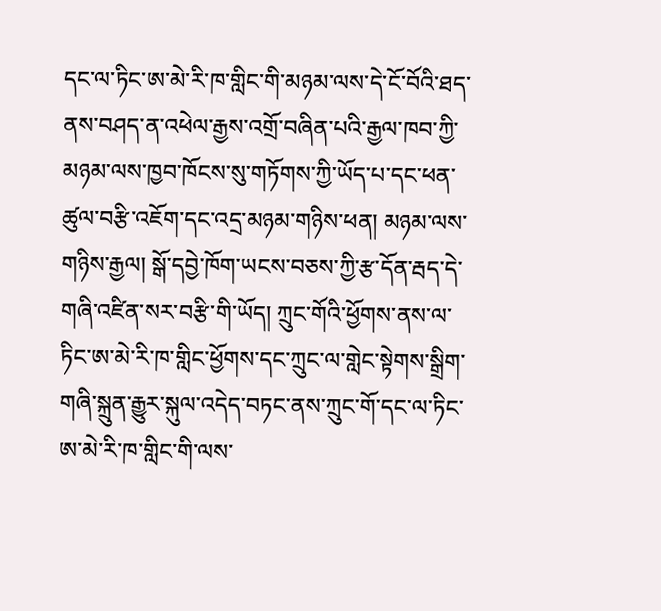དང་ལ་ཏིང་ཨ་མེ་རི་ཁ་གླིང་གི་མཉམ་ལས་དེ་ངོ་བོའི་ཐད་ནས་བཤད་ན་འཕེལ་རྒྱས་འགྲོ་བཞིན་པའི་རྒྱལ་ཁབ་ཀྱི་མཉམ་ལས་ཁྱབ་ཁོངས་སུ་གཏོགས་ཀྱི་ཡོད་པ་དང་ཕན་ཚུལ་བརྩི་འཇོག་དང་འདྲ་མཉམ་གཉིས་ཕན། མཉམ་ལས་གཉིས་རྒྱལ། སྒོ་དབྱེ་ཁོག་ཡངས་བཅས་ཀྱི་རྩ་དོན་རྦད་དེ་གཞི་འཛིན་སར་བརྩི་གི་ཡོད། ཀྲུང་གོའི་ཕྱོགས་ནས་ལ་ཏིང་ཨ་མེ་རི་ཁ་གླིང་ཕྱོགས་དང་ཀྲུང་ལ་གླེང་སྟེགས་སྒྲིག་གཞི་སྐྲུན་རྒྱུར་སྐུལ་འདེད་བཏང་ནས་ཀྲུང་གོ་དང་ལ་ཏིང་ཨ་མེ་རི་ཁ་གླིང་གི་ལས་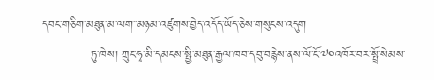དབང་གཅིག་མཐུན་མ་ལག་་མཉམ་འཛུགས་བྱེད་འདོད་ཡོད་ཅེས་གསུངས་འདུག
            ཏུ་ཁེས། ཀྲུང་ཧྭ་མི་དམངས་སྤྱི་མཐུན་རྒྱལ་ཁབ་དབུ་བརྙེས་ནས་ལོ་ངོ་༧༠འཁོར་བར་སྤྲོ་སེམས་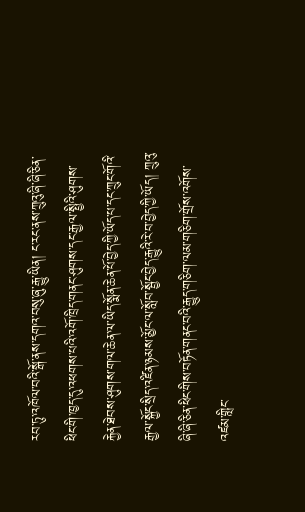རབ་ཏུ་འཁོལ་བའི་སྒོ་ནས་དགའ་བསུ་ཞུ་རྒྱུ་ཡིན། ང་རང་ནས་ཀྲུའུ་ཞི་ཞི་ཅིན་ཕིང་གི་ཁྱད་དུ་འཕགས་པའི་འགོ་ཁྲིད་གནང་ཤུགས་དང་རྒྱལ་སྤྱིའི་ཤུགས་རྐྱེན་ཐེབས་ཤུགས་གལ་ཆེན་ལ་ཡིད་སྨོན་ཆེན་པོ་བྱེད་ཀྱི་ཡོད་པ་དང་ཀྲུང་གོའི་རྒྱལ་སྐྱོང་སྲིད་འཛིན་ཉམས་མྱོང་ལ་སློབ་སྦྱོང་བྱེད་རྒྱུའི་རེ་བ་བྱེད་ཀྱི་ཡོད། ཀྲུའུ་ཞི་ཞི་ཅིན་ཕིང་གིས་བཏོན་གནང་བའི་རྒྱུད་གཅིག་ལམ་གཅིག་གྲོས་འགོས་འཛམ་གླིང་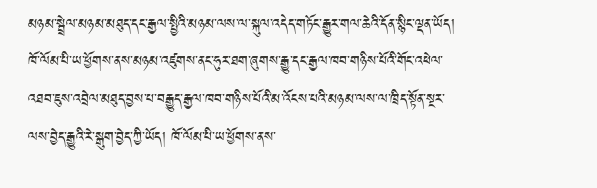མཉམ་སྦྲེལ་མཉམ་མཐུད་དང་རྒྱལ་སྤྱིའི་མཉམ་ལས་ལ་སྐུལ་འདེད་གཏོང་རྒྱུར་གལ་ཆེའི་དོན་སྙིང་ལྡན་ཡོད། ཁོ་ལོམ་པི་ཡ་ཕྱོགས་ནས་མཉམ་འཛུགས་ནང་ཧུར་ཐག་ཞུགས་རྒྱུ་དང་རྒྱལ་ཁབ་གཉིས་པོའི་གོང་འཕེལ་འཐབ་ཇུས་འབྲེལ་མཐུད་བྱས་པ་བརྒྱུད་རྒྱལ་ཁབ་གཉིས་པོའི་མ་འོངས་པའི་མཉམ་ལས་ལ་ཁྲིད་སྟོན་སྔར་ལས་བྱེད་རྒྱུའི་རེ་སྒུག་བྱེད་ཀྱི་ཡོད། ཁོ་ལོམ་པི་ཡ་ཕྱོགས་ནས་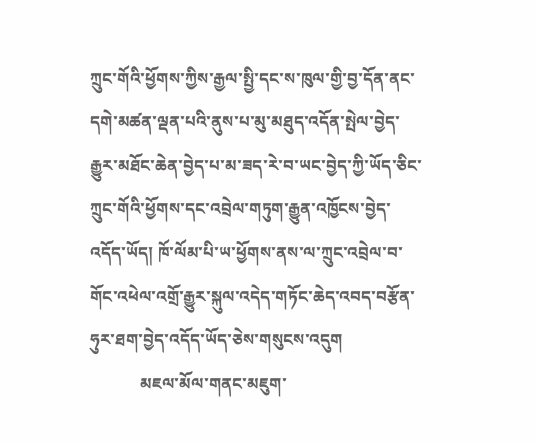ཀྲུང་གོའི་ཕྱོགས་ཀྱིས་རྒྱལ་སྤྱི་དང་ས་ཁུལ་གྱི་བྱ་དོན་ནང་དགེ་མཚན་ལྡན་པའི་ནུས་པ་མུ་མཐུད་འདོན་སྤེལ་བྱེད་རྒྱུར་མཐོང་ཆེན་བྱེད་པ་མ་ཟད་རེ་བ་ཡང་བྱེད་ཀྱི་ཡོད་ཅིང་ཀྲུང་གོའི་ཕྱོགས་དང་འབྲེལ་གཏུག་རྒྱུན་འཁྱོངས་བྱེད་འདོད་ཡོད། ཁོ་ལོམ་པི་ཡ་ཕྱོགས་ནས་ལ་ཀྲུང་འབྲེལ་བ་གོང་འཕེལ་འགྲོ་རྒྱུར་སྐུལ་འདེད་གཏོང་ཆེད་འབད་བརྩོན་ཧུར་ཐག་བྱེད་འདོད་ཡོད་ཅེས་གསུངས་འདུག
            མཇལ་མོལ་གནང་མཇུག་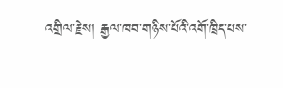འགྲིལ་རྗེས། རྒྱལ་ཁབ་གཉིས་པོའི་འགོ་ཁྲིད་པས་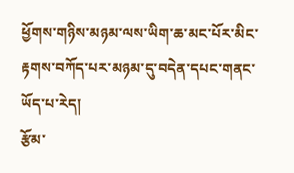ཕྱོགས་གཉིས་མཉམ་ལས་ཡིག་ཆ་མང་པོར་མིང་རྟགས་བཀོད་པར་མཉམ་དུ་བདེན་དཔང་གནང་ཡོད་པ་རེད།
རྩོམ་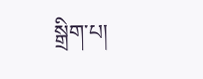སྒྲིག་པ།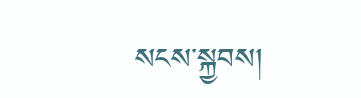སངས་སྐྱབས།